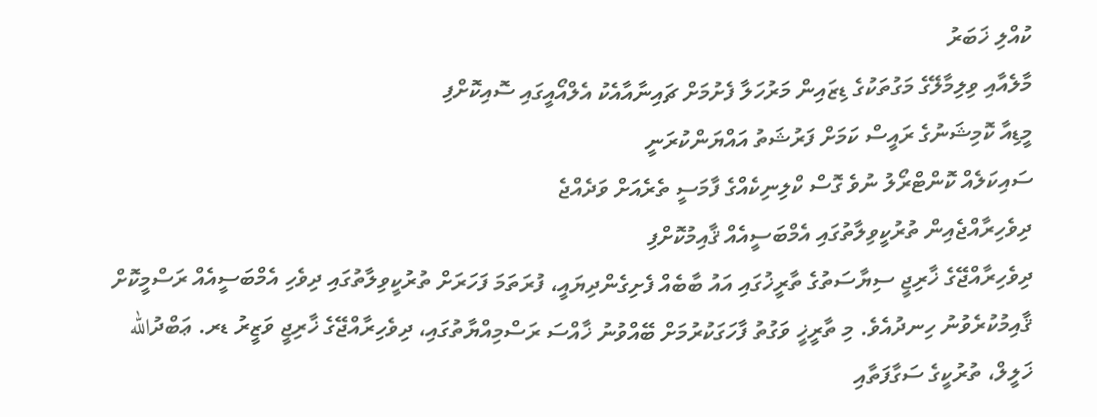ކުއްލި ޚަބަރު
މާލެއާއި ވިލިމާލޭގެ މަގުތަކުގެ ޑިޒައިން މަރުހަލާ ފެށުމަށް ޗައިނާއާއެކު އެލްއޯއީގައި ސޮއިކޮށްފި
މީޑިއާ ކޮމިޝަނުގެ ރައީސް ކަމަށް ފަރުޝަތު އައްޔަންކުރަނީ
ސައިކަލެއް ކޮންޓްރޯލު ނުވެ ގޮސް ކްލިނިކެއްގެ ފާމަސީ ތެރެއަށް ވަދެއްޖެ
ދިވެހިރާއްޖެއިން ތުރުކީވިލާތުގައި އެމްބަސީއެއް ޤާއިމުކޮށްފި
ދިވެހިރާއްޖޭގެ ޚާރިޖީ ސިޔާސަތުގެ ތާރީޚުގައި އައު ބާބެއް ފެށިގެންދިޔައީ، ފުރަތަމަ ފަހަރަށް ތުރުކީވިލާތުގައި ދިވެހި އެމްބަސީއެއް ރަސްމީކޮށް ޤާއިމުކުރެވުނު ހިނދުއެވެ. މި ތާރީޚީ ވަގުތު ފާހަގަކުރުމަށް ބޭއްވުނު ޚާއްސަ ރަސްމިއްޔާތުގައި، ދިވެހިރާއްޖޭގެ ޚާރިޖީ ވަޒީރު ޑރ. ޢަބްދުالله ޚަލީލް، ތުރުކީގެ ސަގާފަތާއި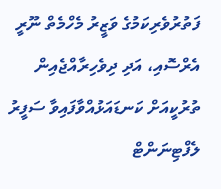ފަތުރުވެރިކަމުގެ ވަޒީރު މެހްމެތް ނޫރީ އެރްސޮއި، އަދި ދިވެހިރާއްޖެއިން ތުރުކީއަށް ކަނޑައަޅުއްވާފައިވާ ސަފީރު ލެފްޓިނަންޓް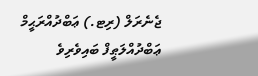ޖެނެރަލް (ރިޓ.) ޢަބްދުއްރަޙީމް ޢަބްދުއްލަޠީފް ބައިވެރިވެ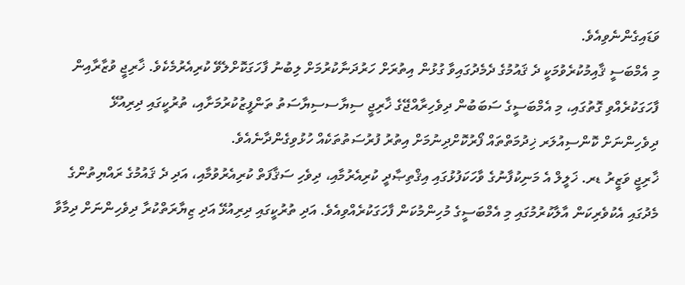ވަޑައިގެންނެވިއެވެ.
މި އެމްބަސީ ޤާއިމުކުރެވުމަކީ ދެ ޤައުމުގެ ދެމެދުގައިވާ ގުޅުން އިތުރަށް ހަރުދަނާކުރުމަށް ލިބުނު ފާހަގަކޮށްލެވޭ ކުރިއެރުމެކެވެ. ޚާރިޖީ ވުޒާރާއިން ފާހަގަކުރެއްވި ގޮތުގައި، މި އެމްބަސީގެ ސަބަބުން ދިވެހިރާއްޖޭގެ ޚާރިޖީ ސިޔާސސިޔާސަތު ތަންފީޒުކުރުމަށާއި، ތުރުކީގައި ދިރިއުޅޭ ދިވެހިންނަށް ކޮންސިއުލަރ ޚިދުމަތްތައް ފޯރުކޮށްދިނުމަށް އިތުރު ފުރުސަތުތަކެއް ހުޅުވިގެންދާނެއެވެ.
ޚާރިޖީ ވަޒީރު ޑރ. ޚަލީލް އެ މަނިކުފާނުގެ ވާހަކަފުޅުގައި އިޤްތިޞާދީ ކުރިއެރުމާއި، ދިވެހި ސަޤާފަތް ކުރިއެރުވުމާއި، އަދި ދެ ޤައުމުގެ ރައްޔިތުންގެ މެދުގައި އެކުވެރިކަން އާލާކުރުމުގައި މި އެމްބަސީގެ މުހިންމުކަން ފާހަގަކުރެއްވިއެވެ. އަދި ތުރުކީގައި ދިރިއުޅޭ އަދި ޒިޔާރަތްކުރާ ދިވެހިންނަށް ދިމާވާ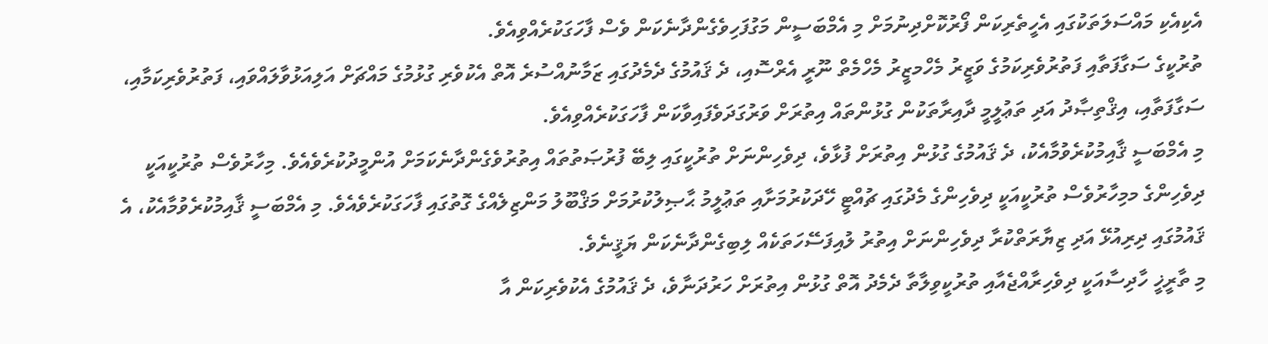އެކިއެކި މައްސަލަތަކުގައި އެހީތެރިކަން ފޯރުކޮށްދިނުމަށް މި އެމްބަސީން މަގުފަހިވެގެންދާނެކަން ވެސް ފާހަގަކުރެއްވިއެވެ.
ތުރުކީގެ ސަގާފަތާއި ފަތުރުވެރިކަމުގެ ވަޒީރު މެހްމޒީރު މެހްމެތް ނޫރީ އެރްސޮއި، ދެ ޤައުމުގެ ދެމެދުގައި ޒަމާނުއްސުރެ އޮތް އެކުވެރި ގުޅުމުގެ މައްޗަށް އަލިއަޅުވާލައްވައި، ފަތުރުވެރިކަމާއި، ސަގާފަތާއި، އިޤްތިޞާދު އަދި ތަޢުލީމީ ދާއިރާތަކުން ގުޅުންތައް އިތުރަށް ވަރުގަދަވެފައިވާކަން ފާހަގަކުރެއްވިއެވެ.
މި އެމްބަސީ ޤާއިމުކުރެވުމާއެކު، ދެ ޤައުމުގެ ގުޅުން އިތުރަށް ފުޅާވެ، ދިވެހިންނަށް ތުރުކީގައި ލިބޭ ފުރުޞަތުތައް އިތުރުވެގެންދާނެކަމަށް އުންމީދުކުރެވެއެވެ. މިހާރުވެސް ތުރުކީއަކީ ދިވެހިންގެ މމިހާރުވެސް ތުރުކީއަކީ ދިވެހިންގެ މެދުގައި ޗުއްޓީ ހޭދަކުރުމަށާއި ތަޢުލީމު ޙާޞިލުކުރުމަށް މަޤްބޫލު މަންޒިލެއްގެ ގޮތުގައި ފާހަގަކުރެވެއެވެ. މި އެމްބަސީ ޤާއިމުކުރެވުމާއެކު، އެ ޤައުމުގައި ދިރިއުޅޭ އަދި ޒިޔާރަތްކުރާ ދިވެހިންނަށް އިތުރު ލުއިފަސޭހަތަކެއް ލިބިގެންދާނެކަން ޔަޤީނެވެ.
މި ތާރީޚީ ހާދިސާއަކީ ދިވެހިރާއްޖެއާއި ތުރުކީވިލާތާ ދެމެދު އޮތް ގުޅުން އިތުރަށް ހަރުދަނާވެ، ދެ ޤައުމުގެ އެކުވެރިކަން އާ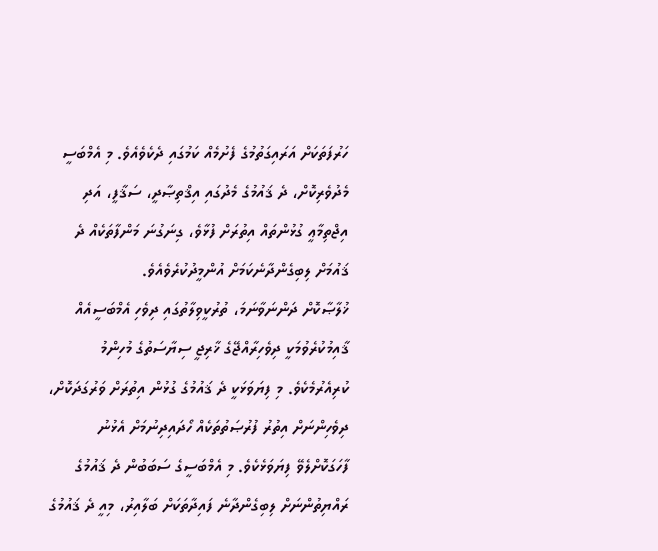ހަރުފަތަކަށް އަރައިގަތުމުގެ ފެށުމެއް ކަމުގައި ދެކެވެއެވެ. މި އެމްބަސީ މެދުވެރިކޮށް، ދެ ޤައުމުގެ މެދުގައި އިޤްތިޞާދީ، ސަޤާފީ، އަދި އިޖްތިމާޢީ ގުޅުންތައް އިތުރަށް ފުޅާވެ، ގިނަގުނަ މަންފާތަކެއް ދެ ޤައުމަށް ލިބިގެންދާނެކަމަށް އުންމީދުކުރެވެއެވެ.
ޚުލާޞާކޮށް ދަންނަވާނަމަ، ތުރުކީވިލާތުގައި ދިވެހި އެމްބަސީއެއް ޤާއިމުކުރެވުމަކީ ދިވެހިރާއްޖޭގެ ޚާރިޖީ ސިޔާސަތުގެ މުހިންމު ކުރިއެރުމެކެވެ. މި ފިޔަވަޅަކީ ދެ ޤައުމުގެ ގުޅުން އިތުރަށް ވަރުގަދަކޮށް، ދިވެހިންނަށް އިތުރު ފުރުޞަތުތަކެއް ހޯދައިދިނުމަށް އެޅުނު ފާހަގަކޮށްލެވޭ ފިޔަވަޅެކެވެ. މި އެމްބަސީގެ ސަބަބުން ދެ ޤައުމުގެ ރައްޔިތުންނަށް ލިބިގެންދާނެ ފައިދާތަކަށް ބަލާއިރު، މިއީ ދެ ޤައުމުގެ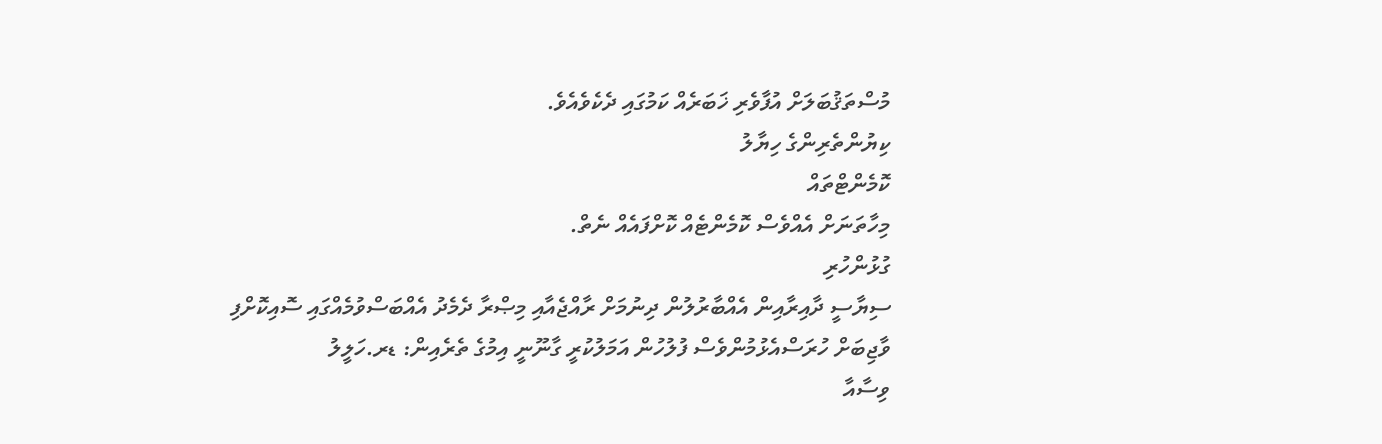މުސްތަޤުބަލަށް އުފާވެރި ޚަބަރެއް ކަމުގައި ދެކެވެއެވެ.
ކިޔުންތެރިންގެ ހިޔާލު
ކޮމެންޓްތައް
މިހާތަނަށް އެއްވެސް ކޮމެންޓެއް ކޮށްފައެއް ނެތް.
ގުޅުންހުރި
ސިޔާސީ ދާއިރާއިން އެއްބާރުލުން ދިނުމަށް ރާއްޖެއާއި މިޞްރާ ދެމެދު އެއްބަސްވުމެއްގައި ސޮއިކޮށްފި
ވާޖިބަށް ހުރަސްއެޅުމުންވެސް ފުލުހުން އަމަލުކުރީ ގާނޫނީ އިމުގެ ތެރެއިން: ޑރ.ހަލީލު
ވިސާއާ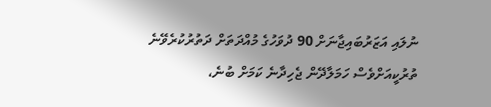ނުލައި އަޒަރުބައިޖާނަށް 90 ދުވަހުގެ މުއްދަތަށް ދަތުރުކުރެވޭނެ
ތުރުކީއަށްވެސް ހަމަލާދޭން ޖެހިދާނެ ކަމަށް ބުނެ،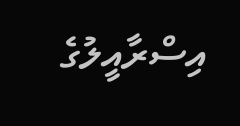އިސްރާއީލުގެ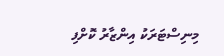މިނިސްޓަރަކު އިންޒާރު ކޮށްފި